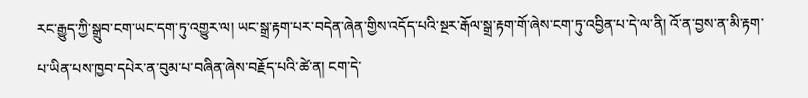རང་རྒྱུད་ཀྱི་སྒྲུབ་ངག་ཡང་དག་ཏུ་འགྱུར་ལ། ཡང་སྒྲ་རྟག་པར་བདེན་ཞེན་གྱིས་འདོད་པའི་སྔར་རྒོལ་སྒྲ་རྟག་གོ་ཞེས་ངག་ཏུ་འབྱིན་པ་དེ་ལ་ནི། འོ་ན་བྱས་ན་མི་རྟག་པ་ཡིན་པས་ཁྱབ་དཔེར་ན་བུམ་པ་བཞིན་ཞེས་བརྗོད་པའི་ཚེ་ན། ངག་དེ་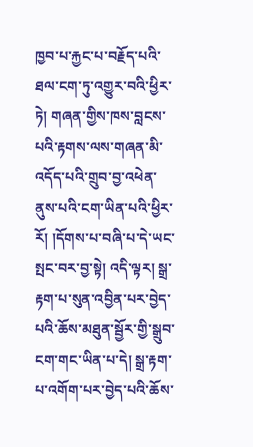ཁྱབ་པ་རྐྱང་པ་བརྗོད་པའི་ཐལ་ངག་ཏུ་འགྱུར་བའི་ཕྱིར་ཏེ། གཞན་གྱིས་ཁས་བླངས་པའི་རྟགས་ལས་གཞན་མི་འདོད་པའི་གྲུབ་བྱ་འཕེན་ནུས་པའི་ངག་ཡིན་པའི་ཕྱིར་རོ། །དོགས་པ་བཞི་པ་དེ་ཡང་སྤང་བར་བྱ་སྟེ། འདི་ལྟར། སྒྲ་རྟག་པ་སུན་འབྱིན་པར་བྱེད་པའི་ཆོས་མཐུན་སྦྱོར་གྱི་སྒྲུབ་ངག་གང་ཡིན་པ་དེ། སྒྲ་རྟག་པ་འགོག་པར་བྱེད་པའི་ཆོས་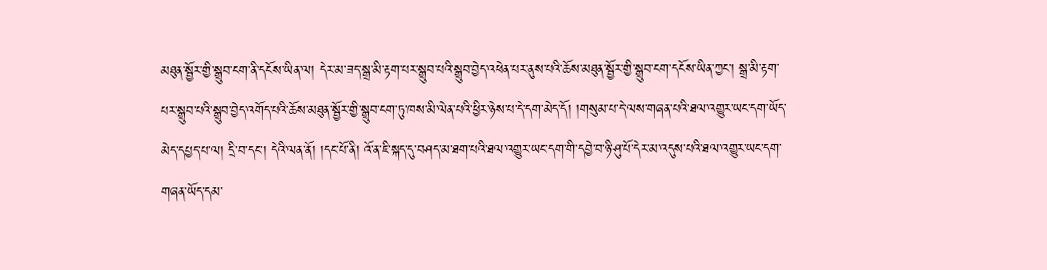མཐུན་སྦྱོར་གྱི་སྒྲུབ་ངག་ནི་དངོས་ཡིན་ལ། དེར་མ་ཟད་སྒྲ་མི་རྟག་པར་སྒྲུབ་པའི་སྒྲུབ་བྱེད་འཕེན་པར་ནུས་པའི་ཆོས་མཐུན་སྦྱོར་གྱི་སྒྲུབ་ངག་དངོས་ཡིན་ཀྱང་། སྒྲ་མི་རྟག་པར་སྒྲུབ་པའི་སྒྲུབ་བྱེད་འགོད་པའི་ཆོས་མཐུན་སྦྱོར་གྱི་སྒྲུབ་ངག་ཏུ་ཁས་མི་ལེན་པའི་ཕྱིར་ཉེས་པ་དེ་དག་མེད་དོ། །གསུམ་པ་དེ་ལས་གཞན་པའི་ཐལ་འགྱུར་ཡང་དག་ཡོད་མེད་དཔྱད་པ་ལ། དྲི་བ་དང་། དེའི་ལན་ནོ། །དང་པོ་ནི། འོ་ན་ཇི་སྐད་དུ་བཤད་མ་ཐག་པའི་ཐལ་འགྱུར་ཡང་དག་གི་དབྱེ་བ་ཉི་ཤུ་པོ་དེར་མ་འདུས་པའི་ཐལ་འགྱུར་ཡང་དག་གཞན་ཡོད་དམ་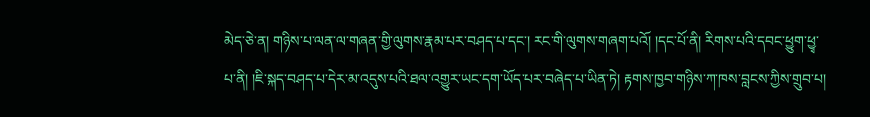མེད་ཅེ་ན། གཉིས་པ་ལན་ལ་གཞན་གྱི་ལུགས་རྣམ་པར་བཤད་པ་དང་། རང་གི་ལུགས་གཞག་པའོ། །དང་པོ་ནི། རིགས་པའི་དབང་ཕྱུག་ཕྱྭ་པ་ནི། །ཇི་སྐད་བཤད་པ་དེར་མ་འདུས་པའི་ཐལ་འགྱུར་ཡང་དག་ཡོད་པར་བཞེད་པ་ཡིན་ཏེ། རྟགས་ཁྱབ་གཉིས་ཀ་ཁས་བླངས་ཀྱིས་གྲུབ་པ།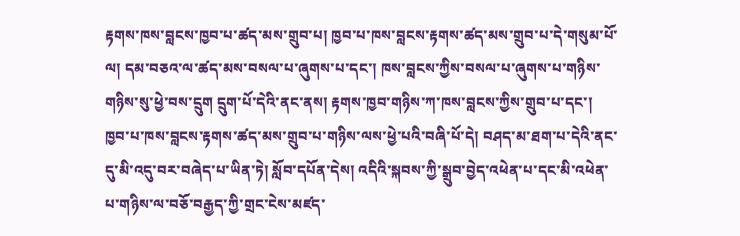རྟགས་ཁས་བླངས་ཁྱབ་པ་ཚད་མས་གྲུབ་པ། ཁྱབ་པ་ཁས་བླངས་རྟགས་ཚད་མས་གྲུབ་པ་དེ་གསུམ་པོ་ལ། དམ་བཅའ་ལ་ཚད་མས་བསལ་པ་ཞུགས་པ་དང་། ཁས་བླངས་ཀྱིས་བསལ་པ་ཞུགས་པ་གཉིས་གཉིས་སུ་ཕྱེ་བས་དྲུག དྲུག་པོ་དེའི་ནང་ནས། རྟགས་ཁྱབ་གཉིས་ཀ་ཁས་བླངས་ཀྱིས་གྲུབ་པ་དང་། ཁྱབ་པ་ཁས་བླངས་རྟགས་ཚད་མས་གྲུབ་པ་གཉིས་ལས་ཕྱེ་པའི་བཞི་པོ་དེ། བཤད་མ་ཐག་པ་དེའི་ནང་དུ་མི་འདུ་བར་བཞེད་པ་ཡིན་ཏེ། སློབ་དཔོན་དེས། འདིའི་སྐབས་ཀྱི་སྒྲུབ་བྱེད་འཕེན་པ་དང་མི་འཕེན་པ་གཉིས་ལ་བཅོ་བརྒྱད་ཀྱི་གྲང་ངེས་མཛད་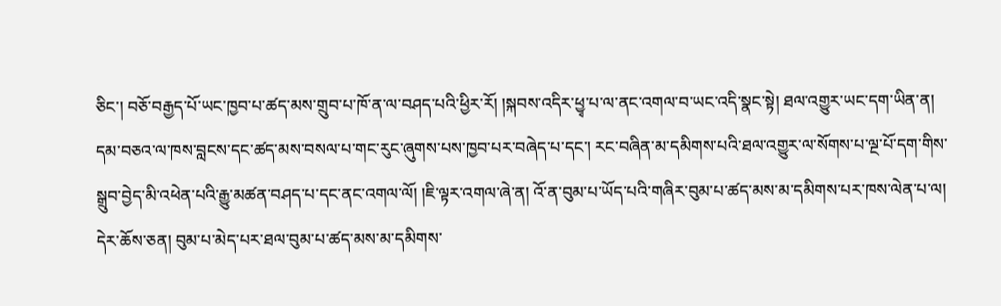ཅིང་། བཅོ་བརྒྱད་པོ་ཡང་ཁྱབ་པ་ཚད་མས་གྲུབ་པ་ཁོ་ན་ལ་བཤད་པའི་ཕྱིར་རོ། །སྐབས་འདིར་ཕྱྭ་པ་ལ་ནང་འགལ་བ་ཡང་འདི་སྣང་སྟེ། ཐལ་འགྱུར་ཡང་དག་ཡིན་ན། དམ་བཅའ་ལ་ཁས་བླངས་དང་ཚད་མས་བསལ་པ་གང་རུང་ཞུགས་པས་ཁྱབ་པར་བཞེད་པ་དང་། རང་བཞིན་མ་དམིགས་པའི་ཐལ་འགྱུར་ལ་སོགས་པ་ལྔ་པོ་དག་གིས་སྒྲུབ་བྱེད་མི་འཕེན་པའི་རྒྱུ་མཚན་བཤད་པ་དང་ནང་འགལ་ལོ། །ཇི་ལྟར་འགལ་ཞེ་ན། འོ་ན་བུམ་པ་ཡོད་པའི་གཞིར་བུམ་པ་ཚད་མས་མ་དམིགས་པར་ཁས་ལེན་པ་ལ། དེར་ཆོས་ཅན། བུམ་པ་མེད་པར་ཐལ་བུམ་པ་ཚད་མས་མ་དམིགས་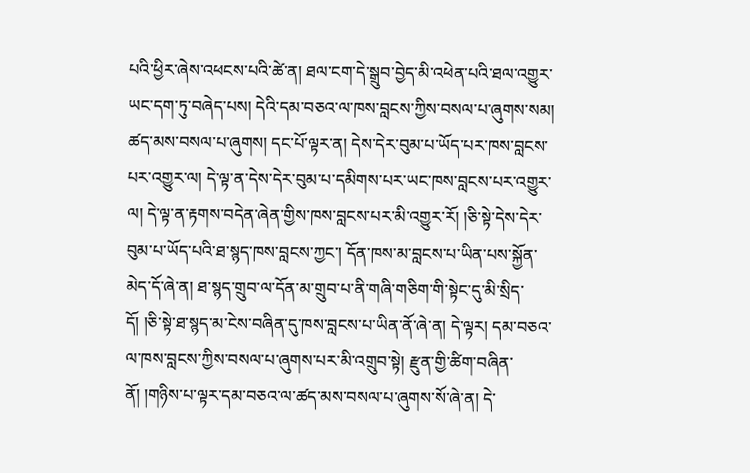པའི་ཕྱིར་ཞེས་འཕངས་པའི་ཚེ་ན། ཐལ་ངག་དེ་སྒྲུབ་བྱེད་མི་འཕེན་པའི་ཐལ་འགྱུར་ཡང་དག་ཏུ་བཞེད་པས། དེའི་དམ་བཅའ་ལ་ཁས་བླངས་ཀྱིས་བསལ་པ་ཞུགས་སམ། ཚད་མས་བསལ་པ་ཞུགས། དང་པོ་ལྟར་ན། དེས་དེར་བུམ་པ་ཡོད་པར་ཁས་བླངས་པར་འགྱུར་ལ། དེ་ལྟ་ན་དེས་དེར་བུམ་པ་དམིགས་པར་ཡང་ཁས་བླངས་པར་འགྱུར་ལ། དེ་ལྟ་ན་རྟགས་བདེན་ཞེན་གྱིས་ཁས་བླངས་པར་མི་འགྱུར་རོ། །ཅི་སྟེ་དེས་དེར་བུམ་པ་ཡོད་པའི་ཐ་སྙད་ཁས་བླངས་ཀྱང་། དོན་ཁས་མ་བླངས་པ་ཡིན་པས་སྐྱོན་མེད་དོ་ཞེ་ན། ཐ་སྙད་གྲུབ་ལ་དོན་མ་གྲུབ་པ་ནི་གཞི་གཅིག་གི་སྟེང་དུ་མི་སྲིད་དོ། །ཅི་སྟེ་ཐ་སྙད་མ་ངེས་བཞིན་དུ་ཁས་བླངས་པ་ཡིན་ནོ་ཞེ་ན། དེ་ལྟར། དམ་བཅའ་ལ་ཁས་བླངས་ཀྱིས་བསལ་པ་ཞུགས་པར་མི་འགྲུབ་སྟེ། རྫུན་གྱི་ཚིག་བཞིན་ནོ། །གཉིས་པ་ལྟར་དམ་བཅའ་ལ་ཚད་མས་བསལ་པ་ཞུགས་སོ་ཞེ་ན། དེ་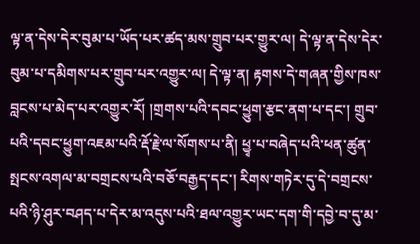ལྟ་ན་དེས་དེར་བུམ་པ་ཡོད་པར་ཚད་མས་གྲུབ་པར་གྱུར་ལ། དེ་ལྟ་ན་དེས་དེར་བུམ་པ་དམིགས་པར་གྲུབ་པར་འགྱུར་ལ། དེ་ལྟ་ན། རྟགས་དེ་གཞན་གྱིས་ཁས་བླངས་པ་མེད་པར་འགྱུར་རོ། །གྲགས་པའི་དབང་ཕྱུག་རྩང་ནག་པ་དང་། གྲུབ་པའི་དབང་ཕྱུག་འཇམ་པའི་རྡོ་རྗེ་ལ་སོགས་པ་ནི། ཕྱྭ་པ་བཞེད་པའི་ཕན་ཚུན་སྤངས་འགལ་མ་བགྲངས་པའི་བཅོ་བརྒྱད་དང་། རིགས་གཏེར་དུ་དེ་བགྲངས་པའི་ཉི་ཤུར་བཤད་པ་དེར་མ་འདུས་པའི་ཐལ་འགྱུར་ཡང་དག་གི་དབྱེ་བ་དུ་མ་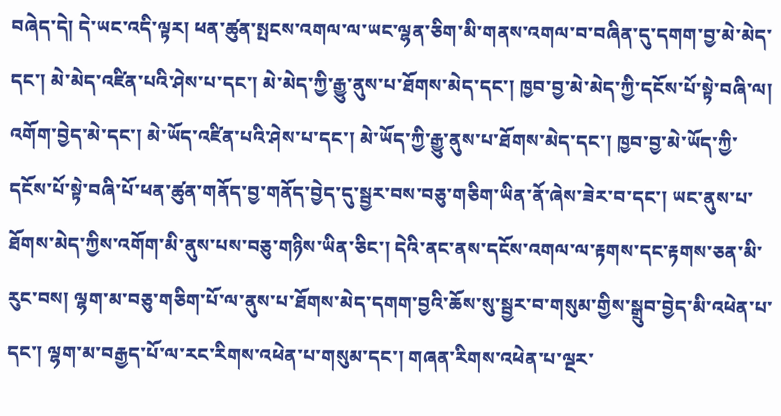བཞེད་དེ། དེ་ཡང་འདི་ལྟར། ཕན་ཚུན་སྤངས་འགལ་ལ་ཡང་ལྷན་ཅིག་མི་གནས་འགལ་བ་བཞིན་དུ་དགག་བྱ་མེ་མེད་དང་། མེ་མེད་འཛིན་པའི་ཤེས་པ་དང་། མེ་མེད་ཀྱི་རྒྱུ་ནུས་པ་ཐོགས་མེད་དང་། ཁྱབ་བྱ་མེ་མེད་ཀྱི་དངོས་པོ་སྟེ་བཞི་ལ། འགོག་བྱེད་མེ་དང་། མེ་ཡོད་འཛིན་པའི་ཤེས་པ་དང་། མེ་ཡོད་ཀྱི་རྒྱུ་ནུས་པ་ཐོགས་མེད་དང་། ཁྱབ་བྱ་མེ་ཡོད་ཀྱི་དངོས་པོ་སྟེ་བཞི་པོ་ཕན་ཚུན་གནོད་བྱ་གནོད་བྱེད་དུ་སྦྱར་བས་བཅུ་གཅིག་ཡིན་ནོ་ཞེས་ཟེར་བ་དང་། ཡང་ནུས་པ་ཐོགས་མེད་ཀྱིས་འགོག་མི་ནུས་པས་བཅུ་གཉིས་ཡིན་ཅིང་། དེའི་ནང་ནས་དངོས་འགལ་ལ་རྟགས་དང་རྟགས་ཅན་མི་རུང་བས། ལྷག་མ་བཅུ་གཅིག་པོ་ལ་ནུས་པ་ཐོགས་མེད་དགག་བྱའི་ཆོས་སུ་སྦྱར་བ་གསུམ་གྱིས་སྒྲུབ་བྱེད་མི་འཕེན་པ་དང་། ལྷག་མ་བརྒྱད་པོ་ལ་རང་རིགས་འཕེན་པ་གསུམ་དང་། གཞན་རིགས་འཕེན་པ་ལྔར་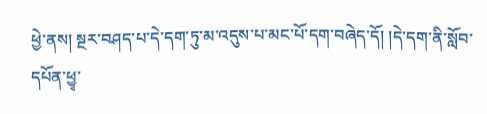ཕྱེ་ནས། སྔར་བཤད་པ་དེ་དག་ཏུ་མ་འདུས་པ་མང་པོ་དག་བཞེད་དོ། །དེ་དག་ནི་སློབ་དཔོན་ཕྱྭ་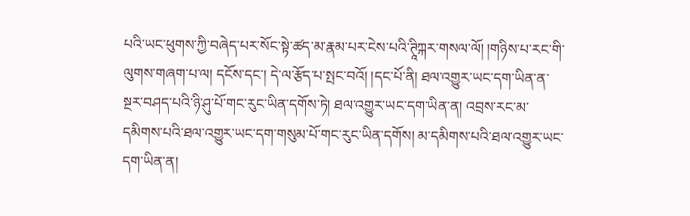པའི་ཡང་ཕུགས་ཀྱི་བཞེད་པར་སོང་སྟེ་ཚད་མ་རྣམ་པར་ངེས་པའི་ཊཱིཀྐར་གསལ་ལོ། །གཉིས་པ་རང་གི་ལུགས་གཞག་པ་ལ། དངོས་དང་། དེ་ལ་རྩོད་པ་སྤང་བའོ། །དང་པོ་ནི། ཐལ་འགྱུར་ཡང་དག་ཡིན་ན་སྔར་བཤད་པའི་ཉི་ཤུ་པོ་གང་རུང་ཡིན་དགོས་ཏེ། ཐལ་འགྱུར་ཡང་དག་ཡིན་ན། འབྲས་རང་མ་དམིགས་པའི་ཐལ་འགྱུར་ཡང་དག་གསུམ་པོ་གང་རུང་ཡིན་དགོས། མ་དམིགས་པའི་ཐལ་འགྱུར་ཡང་དག་ཡིན་ན།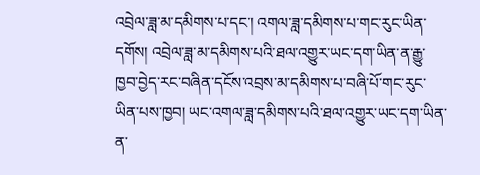འབྲེལ་ཟླ་མ་དམིགས་པ་དང་། འགལ་ཟླ་དམིགས་པ་གང་རུང་ཡིན་དགོས། འབྲེལ་ཟླ་མ་དམིགས་པའི་ཐལ་འགྱུར་ཡང་དག་ཡིན་ན་རྒྱུ་ཁྱབ་བྱེད་རང་བཞིན་དངོས་འབྲས་མ་དམིགས་པ་བཞི་པོ་གང་རུང་ཡིན་པས་ཁྱབ། ཡང་འགལ་ཟླ་དམིགས་པའི་ཐལ་འགྱུར་ཡང་དག་ཡིན་ན་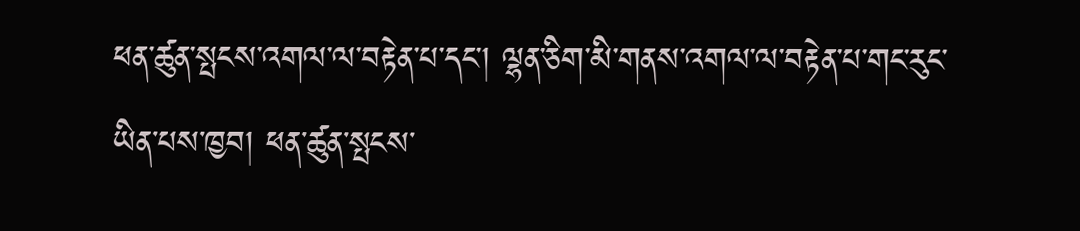ཕན་ཚུན་སྤངས་འགལ་ལ་བརྟེན་པ་དང་། ལྷན་ཅིག་མི་གནས་འགལ་ལ་བརྟེན་པ་གང་རུང་ཡིན་པས་ཁྱབ། ཕན་ཚུན་སྤངས་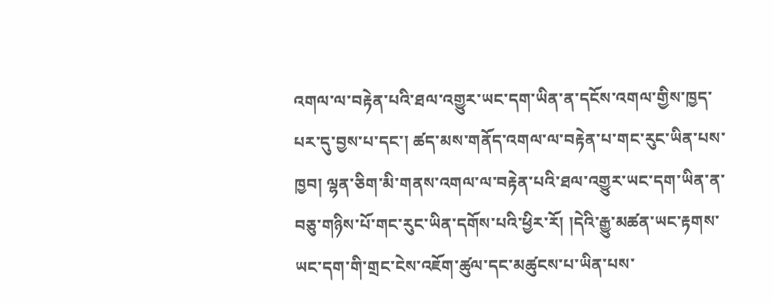འགལ་ལ་བརྟེན་པའི་ཐལ་འགྱུར་ཡང་དག་ཡིན་ན་དངོས་འགལ་གྱིས་ཁྱད་པར་དུ་བྱས་པ་དང་། ཚད་མས་གནོད་འགལ་ལ་བརྟེན་པ་གང་རུང་ཡིན་པས་ཁྱབ། ལྷན་ཅིག་མི་གནས་འགལ་ལ་བརྟེན་པའི་ཐལ་འགྱུར་ཡང་དག་ཡིན་ན་བཅུ་གཉིས་པོ་གང་རུང་ཡིན་དགོས་པའི་ཕྱིར་རོ། །དེའི་རྒྱུ་མཚན་ཡང་རྟགས་ཡང་དག་གི་གྲང་ངེས་འཇོག་ཚུལ་དང་མཚུངས་པ་ཡིན་པས་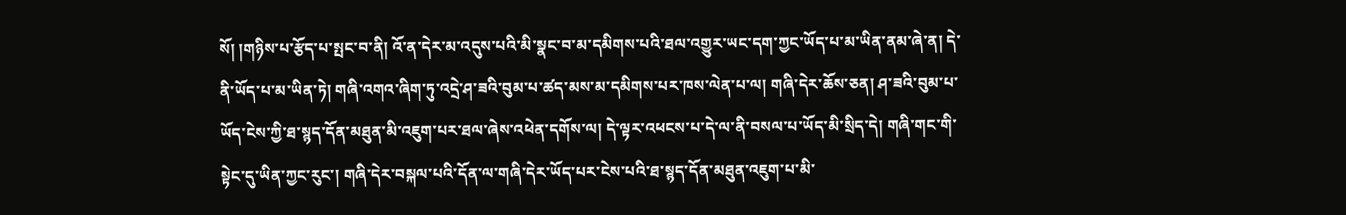སོ། །གཉིས་པ་རྩོད་པ་སྤང་བ་ནི། འོ་ན་དེར་མ་འདུས་པའི་མི་སྣང་བ་མ་དམིགས་པའི་ཐལ་འགྱུར་ཡང་དག་ཀྱང་ཡོད་པ་མ་ཡིན་ནམ་ཞེ་ན། དེ་ནི་ཡོད་པ་མ་ཡིན་ཏེ། གཞི་འགའ་ཞིག་ཏུ་འདྲེ་ཤ་ཟའི་བུམ་པ་ཚད་མས་མ་དམིགས་པར་ཁས་ལེན་པ་ལ། གཞི་དེར་ཆོས་ཅན། ཤ་ཟའི་བུམ་པ་ཡོད་ངེས་ཀྱི་ཐ་སྙད་དོན་མཐུན་མི་འཇུག་པར་ཐལ་ཞེས་འཕེན་དགོས་ལ། དེ་ལྟར་འཕངས་པ་དེ་ལ་ནི་བསལ་པ་ཡོད་མི་སྲིད་དེ། གཞི་གང་གི་སྟེང་དུ་ཡིན་ཀྱང་རུང་། གཞི་དེར་བསྐལ་པའི་དོན་ལ་གཞི་དེར་ཡོད་པར་ངེས་པའི་ཐ་སྙད་དོན་མཐུན་འཇུག་པ་མི་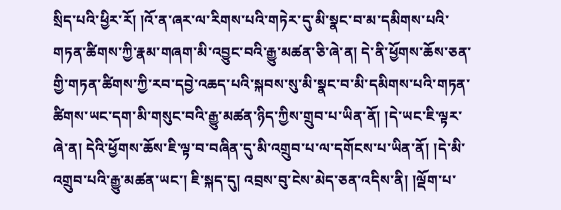སྲིད་པའི་ཕྱིར་རོ། །འོ་ན་ཞར་ལ་རིགས་པའི་གཏེར་དུ་མི་སྣང་བ་མ་དམིགས་པའི་གཏན་ཚིགས་ཀྱི་རྣམ་གཞག་མི་འབྱུང་བའི་རྒྱུ་མཚན་ཅི་ཞེ་ན། དེ་ནི་ཕྱོགས་ཆོས་ཅན་གྱི་གཏན་ཚིགས་ཀྱི་རབ་དབྱེ་འཆད་པའི་སྐབས་སུ་མི་སྣང་བ་མི་དམིགས་པའི་གཏན་ཚིགས་ཡང་དག་མི་གསུང་བའི་རྒྱུ་མཚན་ཉིད་ཀྱིས་གྲུབ་པ་ཡིན་ནོ། །དེ་ཡང་ཇི་ལྟར་ཞེ་ན། དེའི་ཕྱོགས་ཆོས་ཇི་ལྟ་བ་བཞིན་དུ་མི་འགྲུབ་པ་ལ་དགོངས་པ་ཡིན་ནོ། །དེ་མི་འགྲུབ་པའི་རྒྱུ་མཚན་ཡང་། ཇི་སྐད་དུ། འབྲས་བུ་ངེས་མེད་ཅན་འདིས་ནི། །ལྡོག་པ་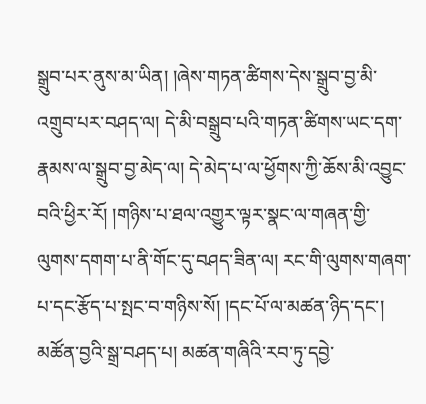སྒྲུབ་པར་ནུས་མ་ཡིན། །ཞེས་གཏན་ཚིགས་དེས་སྒྲུབ་བྱ་མི་འགྲུབ་པར་བཤད་ལ། དེ་མི་བསྒྲུབ་པའི་གཏན་ཚིགས་ཡང་དག་རྣམས་ལ་སྒྲུབ་བྱ་མེད་ལ། དེ་མེད་པ་ལ་ཕྱོགས་ཀྱི་ཆོས་མི་འབྱུང་བའི་ཕྱིར་རོ། །གཉིས་པ་ཐལ་འགྱུར་ལྟར་སྣང་ལ་གཞན་གྱི་ལུགས་དགག་པ་ནི་གོང་དུ་བཤད་ཟིན་ལ། རང་གི་ལུགས་གཞག་པ་དང་རྩོད་པ་སྤང་བ་གཉིས་སོ། །དང་པོ་ལ་མཚན་ཉིད་དང་། མཚོན་བྱའི་སྒྲ་བཤད་པ། མཚན་གཞིའི་རབ་ཏུ་དབྱེ་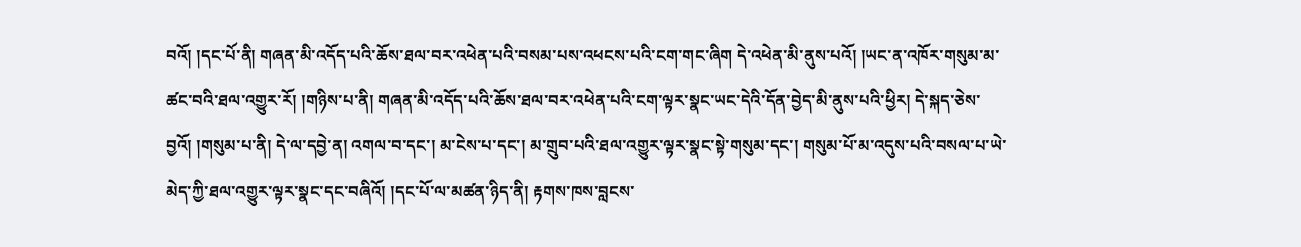བའོ། །དང་པོ་ནི། གཞན་མི་འདོད་པའི་ཆོས་ཐལ་བར་འཕེན་པའི་བསམ་པས་འཕངས་པའི་ངག་གང་ཞིག དེ་འཕེན་མི་ནུས་པའོ། །ཡང་ན་འཁོར་གསུམ་མ་ཚང་བའི་ཐལ་འགྱུར་རོ། །གཉིས་པ་ནི། གཞན་མི་འདོད་པའི་ཆོས་ཐལ་བར་འཕེན་པའི་ངག་ལྟར་སྣང་ཡང་དེའི་དོན་བྱེད་མི་ནུས་པའི་ཕྱིར། དེ་སྐད་ཅེས་བྱའོ། །གསུམ་པ་ནི། དེ་ལ་དབྱེ་ན། འགལ་བ་དང་། མ་ངེས་པ་དང་། མ་གྲུབ་པའི་ཐལ་འགྱུར་ལྟར་སྣང་སྟེ་གསུམ་དང་། གསུམ་པོ་མ་འདུས་པའི་བསལ་པ་ཡེ་མེད་ཀྱི་ཐལ་འགྱུར་ལྟར་སྣང་དང་བཞིའོ། །དང་པོ་ལ་མཚན་ཉིད་ནི། རྟགས་ཁས་བླངས་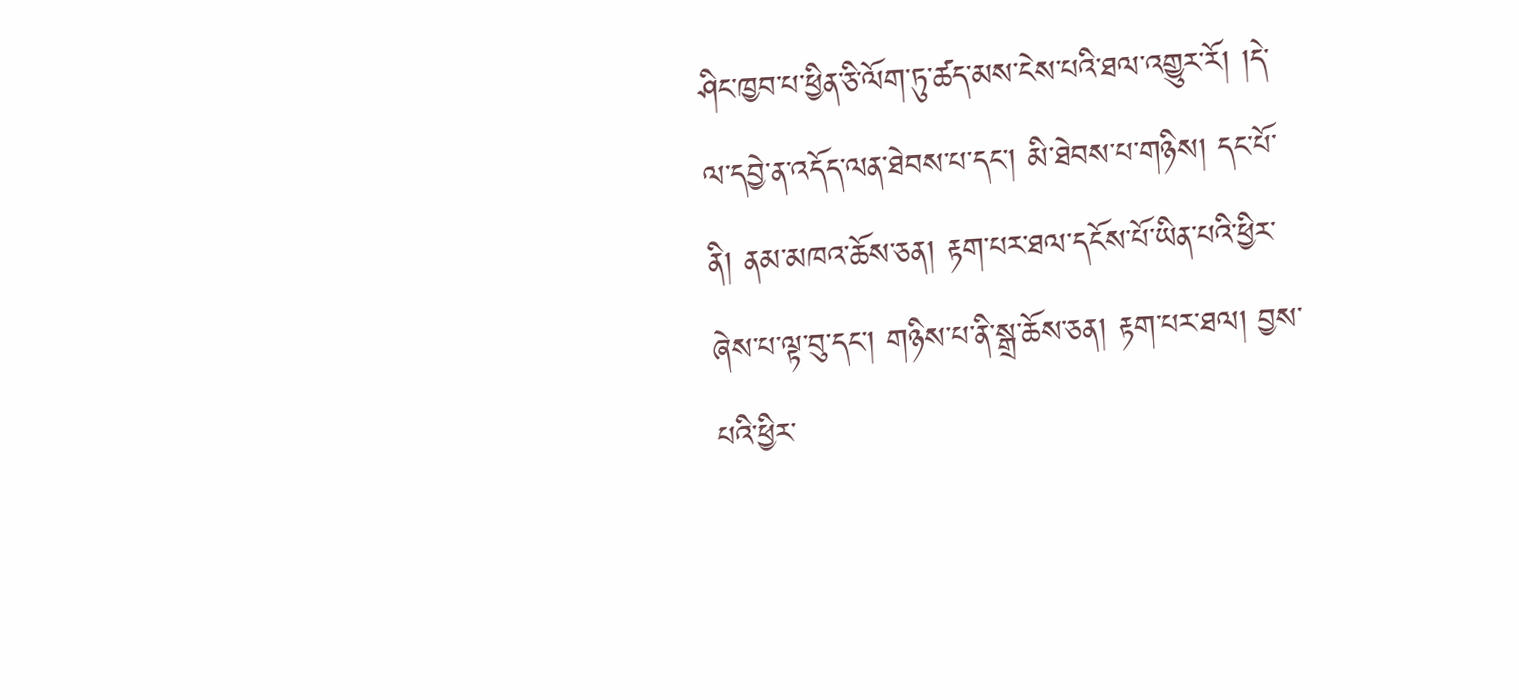ཤིང་ཁྱབ་པ་ཕྱིན་ཅི་ལོག་ཏུ་ཚད་མས་ངེས་པའི་ཐལ་འགྱུར་རོ། །དེ་ལ་དབྱེ་ན་འདོད་ལན་ཐེབས་པ་དང་། མི་ཐེབས་པ་གཉིས། དང་པོ་ནི། ནམ་མཁའ་ཆོས་ཅན། རྟག་པར་ཐལ་དངོས་པོ་ཡིན་པའི་ཕྱིར་ཞེས་པ་ལྟ་བུ་དང་། གཉིས་པ་ནི་སྒྲ་ཆོས་ཅན། རྟག་པར་ཐལ། བྱས་པའི་ཕྱིར་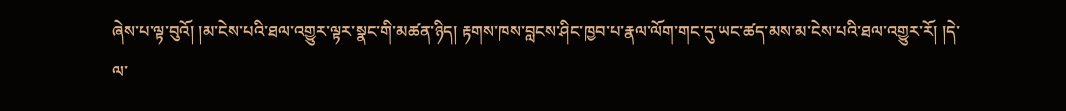ཞེས་པ་ལྟ་བུའོ། །མ་ངེས་པའི་ཐལ་འགྱུར་ལྟར་སྣང་གི་མཚན་ཉིད། རྟགས་ཁས་བླངས་ཤིང་ཁྱབ་པ་རྣལ་ལོག་གང་དུ་ཡང་ཚད་མས་མ་ངེས་པའི་ཐལ་འགྱུར་རོ། །དེ་ལ་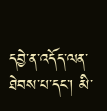དབྱེ་ན་འདོད་ལན་ཐེབས་པ་དང་། མི་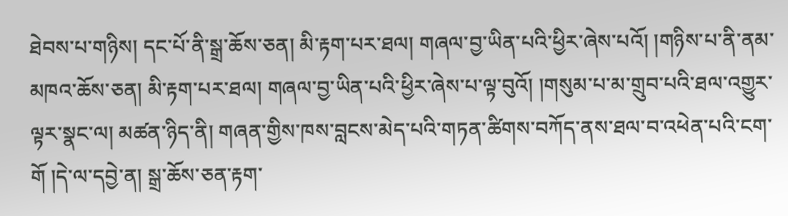ཐེབས་པ་གཉིས། དང་པོ་ནི་སྒྲ་ཆོས་ཅན། མི་རྟག་པར་ཐལ། གཞལ་བྱ་ཡིན་པའི་ཕྱིར་ཞེས་པའོ། །གཉིས་པ་ནི་ནམ་མཁའ་ཆོས་ཅན། མི་རྟག་པར་ཐལ། གཞལ་བྱ་ཡིན་པའི་ཕྱིར་ཞེས་པ་ལྟ་བུའོ། །གསུམ་པ་མ་གྲུབ་པའི་ཐལ་འགྱུར་ལྟར་སྣང་ལ། མཚན་ཉིད་ནི། གཞན་གྱིས་ཁས་བླངས་མེད་པའི་གཏན་ཚིགས་བཀོད་ནས་ཐལ་བ་འཕེན་པའི་ངག་གོ །དེ་ལ་དབྱེ་ན། སྒྲ་ཆོས་ཅན་རྟག་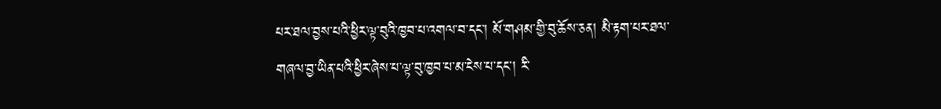པར་ཐལ་བྱས་པའི་ཕྱིར་ལྟ་བུའི་ཁྱབ་པ་འགལ་བ་དང་། མོ་གཤམ་གྱི་བུ་ཆོས་ཅན། མི་རྟག་པར་ཐལ་གཞལ་བྱ་ཡིན་པའི་ཕྱིར་ཞེས་པ་ལྟ་བུ་ཁྱབ་པ་མ་ངེས་པ་དང་། རི་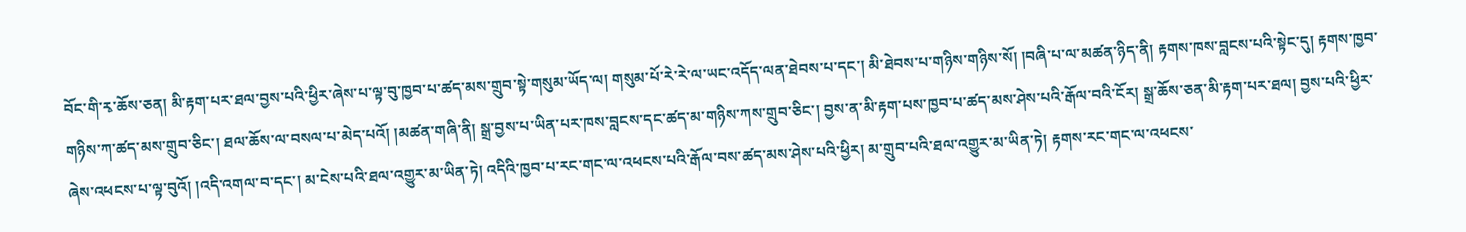བོང་གི་རྭ་ཆོས་ཅན། མི་རྟག་པར་ཐལ་བྱས་པའི་ཕྱིར་ཞེས་པ་ལྟ་བུ་ཁྱབ་པ་ཚད་མས་གྲུབ་སྟེ་གསུམ་ཡོད་ལ། གསུམ་པོ་རེ་རེ་ལ་ཡང་འདོད་ལན་ཐེབས་པ་དང་། མི་ཐེབས་པ་གཉིས་གཉིས་སོ། །བཞི་པ་ལ་མཚན་ཉིད་ནི། རྟགས་ཁས་བླངས་པའི་སྟེང་དུ། རྟགས་ཁྱབ་གཉིས་ཀ་ཚད་མས་གྲུབ་ཅིང་། ཐལ་ཆོས་ལ་བསལ་པ་མེད་པའོ། །མཚན་གཞི་ནི། སྒྲ་བྱས་པ་ཡིན་པར་ཁས་བླངས་དང་ཚད་མ་གཉིས་ཀས་གྲུབ་ཅིང་། བྱས་ན་མི་རྟག་པས་ཁྱབ་པ་ཚད་མས་ཤེས་པའི་རྒོལ་བའི་ངོར། སྒྲ་ཆོས་ཅན་མི་རྟག་པར་ཐལ། བྱས་པའི་ཕྱིར་ཞེས་འཕངས་པ་ལྟ་བུའོ། །འདི་འགལ་བ་དང་། མ་ངེས་པའི་ཐལ་འགྱུར་མ་ཡིན་ཏེ། འདིའི་ཁྱབ་པ་རང་གང་ལ་འཕངས་པའི་རྒོལ་བས་ཚད་མས་ཤེས་པའི་ཕྱིར། མ་གྲུབ་པའི་ཐལ་འགྱུར་མ་ཡིན་ཏེ། རྟགས་རང་གང་ལ་འཕངས་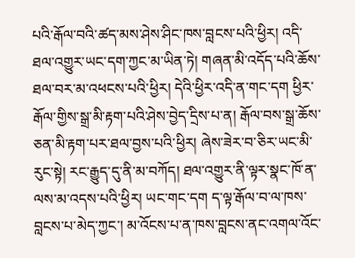པའི་རྒོལ་བའི་ཚད་མས་ཤེས་ཤིང་ཁས་བླངས་པའི་ཕྱིར། འདི་ཐལ་འགྱུར་ཡང་དག་ཀྱང་མ་ཡིན་ཏེ། གཞན་མི་འདོད་པའི་ཆོས་ཐལ་བར་མ་འཕངས་པའི་ཕྱིར། དེའི་ཕྱིར་འདི་ན་གང་དག ཕྱིར་རྒོལ་གྱིས་སྒྲ་མི་རྟག་པའི་ཤེས་བྱེད་དྲིས་པ་ན། རྒོལ་བས་སྒྲ་ཆོས་ཅན་མི་རྟག་པར་ཐལ་བྱས་པའི་ཕྱིར། ཞེས་ཟེར་བ་ཅིར་ཡང་མི་རུང་སྟེ། རང་རྒྱུད་དུ་ནི་མ་བཀོད། ཐལ་འགྱུར་ནི་ལྟར་སྣང་ཁོ་ན་ལས་མ་འདས་པའི་ཕྱིར། ཡང་གང་དག ད་ལྟ་རྒོལ་བ་ལ་ཁས་བླངས་པ་མེད་ཀྱང་། མ་འོངས་པ་ན་ཁས་བླངས་ནང་འགལ་འོང་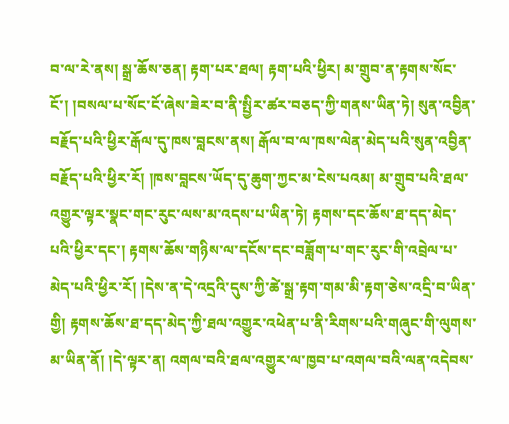བ་ལ་རེ་ནས། སྒྲ་ཆོས་ཅན། རྟག་པར་ཐལ། རྟག་པའི་ཕྱིར། མ་གྲུབ་ན་རྟགས་སོང་ངོ་། །བསལ་པ་སོང་ངོ་ཞེས་ཟེར་བ་ནི་སྤྱིར་ཚར་བཅད་ཀྱི་གནས་ཡིན་ཏེ། སུན་འབྱིན་བརྗོད་པའི་ཕྱིར་རྒོལ་དུ་ཁས་བླངས་ནས། རྒོལ་བ་ལ་ཁས་ལེན་མེད་པའི་སུན་འབྱིན་བརྗོད་པའི་ཕྱིར་རོ། །ཁས་བླངས་ཡོད་དུ་ཆུག་ཀྱང་མ་ངེས་པའམ། མ་གྲུབ་པའི་ཐལ་འགྱུར་ལྟར་སྣང་གང་རུང་ལས་མ་འདས་པ་ཡིན་ཏེ། རྟགས་དང་ཆོས་ཐ་དད་མེད་པའི་ཕྱིར་དང་། རྟགས་ཆོས་གཉིས་ལ་དངོས་དང་བཟློག་པ་གང་རུང་གི་འབྲེལ་པ་མེད་པའི་ཕྱིར་རོ། །དེས་ན་དེ་འདྲའི་དུས་ཀྱི་ཚེ་སྒྲ་རྟག་གམ་མི་རྟག་ཅེས་འདྲི་བ་ཡིན་གྱི། རྟགས་ཆོས་ཐ་དད་མེད་ཀྱི་ཐལ་འགྱུར་འཕེན་པ་ནི་རིགས་པའི་གཞུང་གི་ལུགས་མ་ཡིན་ནོ། །དེ་ལྟར་ན། འགལ་བའི་ཐལ་འགྱུར་ལ་ཁྱབ་པ་འགལ་བའི་ལན་འདེབས་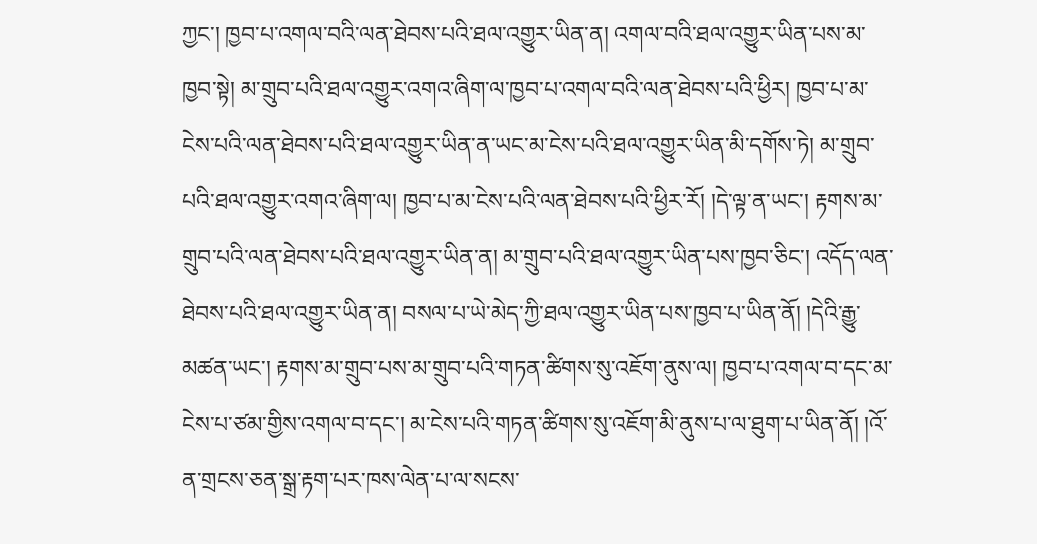ཀྱང་། ཁྱབ་པ་འགལ་བའི་ལན་ཐེབས་པའི་ཐལ་འགྱུར་ཡིན་ན། འགལ་བའི་ཐལ་འགྱུར་ཡིན་པས་མ་ཁྱབ་སྟེ། མ་གྲུབ་པའི་ཐལ་འགྱུར་འགའ་ཞིག་ལ་ཁྱབ་པ་འགལ་བའི་ལན་ཐེབས་པའི་ཕྱིར། ཁྱབ་པ་མ་ངེས་པའི་ལན་ཐེབས་པའི་ཐལ་འགྱུར་ཡིན་ན་ཡང་མ་ངེས་པའི་ཐལ་འགྱུར་ཡིན་མི་དགོས་ཏེ། མ་གྲུབ་པའི་ཐལ་འགྱུར་འགའ་ཞིག་ལ། ཁྱབ་པ་མ་ངེས་པའི་ལན་ཐེབས་པའི་ཕྱིར་རོ། །དེ་ལྟ་ན་ཡང་། རྟགས་མ་གྲུབ་པའི་ལན་ཐེབས་པའི་ཐལ་འགྱུར་ཡིན་ན། མ་གྲུབ་པའི་ཐལ་འགྱུར་ཡིན་པས་ཁྱབ་ཅིང་། འདོད་ལན་ཐེབས་པའི་ཐལ་འགྱུར་ཡིན་ན། བསལ་པ་ཡེ་མེད་ཀྱི་ཐལ་འགྱུར་ཡིན་པས་ཁྱབ་པ་ཡིན་ནོ། །དེའི་རྒྱུ་མཚན་ཡང་། རྟགས་མ་གྲུབ་པས་མ་གྲུབ་པའི་གཏན་ཚིགས་སུ་འཇོག་ནུས་ལ། ཁྱབ་པ་འགལ་བ་དང་མ་ངེས་པ་ཙམ་གྱིས་འགལ་བ་དང་། མ་ངེས་པའི་གཏན་ཚིགས་སུ་འཇོག་མི་ནུས་པ་ལ་ཐུག་པ་ཡིན་ནོ། །འོ་ན་གྲངས་ཅན་སྒྲ་རྟག་པར་ཁས་ལེན་པ་ལ་སངས་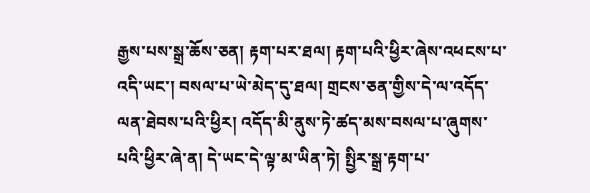རྒྱས་པས་སྒྲ་ཆོས་ཅན། རྟག་པར་ཐལ། རྟག་པའི་ཕྱིར་ཞེས་འཕངས་པ་འདི་ཡང་། བསལ་པ་ཡེ་མེད་དུ་ཐལ། གྲངས་ཅན་གྱིས་དེ་ལ་འདོད་ལན་ཐེབས་པའི་ཕྱིར། འདོད་མི་ནུས་ཏེ་ཚད་མས་བསལ་པ་ཞུགས་པའི་ཕྱིར་ཞེ་ན། དེ་ཡང་དེ་ལྟ་མ་ཡིན་ཏེ། སྤྱིར་སྒྲ་རྟག་པ་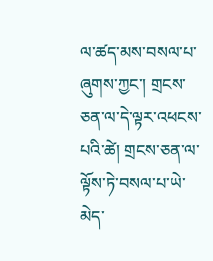ལ་ཚད་མས་བསལ་པ་ཞུགས་ཀྱང་། གྲངས་ཅན་ལ་དེ་ལྟར་འཕངས་པའི་ཚེ། གྲངས་ཅན་ལ་ལྟོས་ཏེ་བསལ་པ་ཡེ་མེད་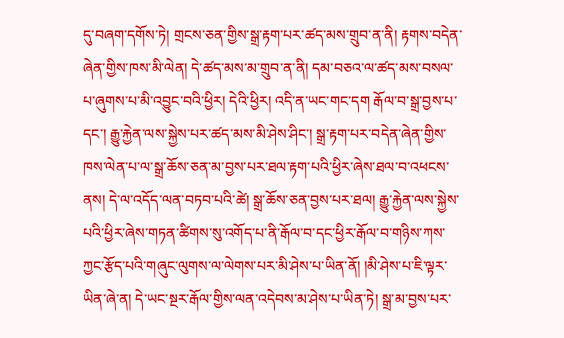དུ་བཞག་དགོས་ཏེ། གྲངས་ཅན་གྱིས་སྒྲ་རྟག་པར་ཚད་མས་གྲུབ་ན་ནི། རྟགས་བདེན་ཞེན་གྱིས་ཁས་མི་ལེན། དེ་ཚད་མས་མ་གྲུབ་ན་ནི། དམ་བཅའ་ལ་ཚད་མས་བསལ་པ་ཞུགས་པ་མི་འབྱུང་བའི་ཕྱིར། དེའི་ཕྱིར། འདི་ན་ཡང་གང་དག རྒོལ་བ་སྒྲ་བྱས་པ་དང་། རྒྱུ་རྐྱེན་ལས་སྐྱེས་པར་ཚད་མས་མི་ཤེས་ཤིང་། སྒྲ་རྟག་པར་བདེན་ཞེན་གྱིས་ཁས་ལེན་པ་ལ་སྒྲ་ཆོས་ཅན་མ་བྱས་པར་ཐལ་རྟག་པའི་ཕྱིར་ཞེས་ཐལ་བ་འཕངས་ནས། དེ་ལ་འདོད་ལན་བཏབ་པའི་ཚེ། སྒྲ་ཆོས་ཅན་བྱས་པར་ཐལ། རྒྱུ་རྐྱེན་ལས་སྐྱེས་པའི་ཕྱིར་ཞེས་གཏན་ཚིགས་སུ་འགོད་པ་ནི་རྒོལ་བ་དང་ཕྱིར་རྒོལ་བ་གཉིས་ཀས་ཀྱང་རྩོད་པའི་གཞུང་ལུགས་ལ་ལེགས་པར་མི་ཤེས་པ་ཡིན་ནོ། །མི་ཤེས་པ་ཇི་ལྟར་ཡིན་ཞེ་ན། དེ་ཡང་སྔར་རྒོལ་གྱིས་ལན་འདེབས་མ་ཤེས་པ་ཡིན་ཏེ། སྒྲ་མ་བྱས་པར་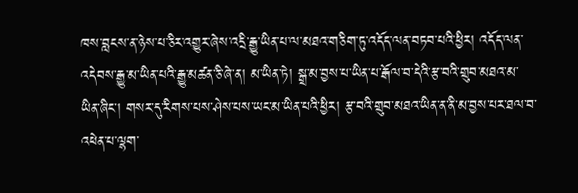ཁས་བླངས་ན་ཉེས་པ་ཅིར་འགྱུར་ཞེས་འདྲི་རྒྱུ་ཡིན་པ་ལ་མཐའ་གཅིག་ཏུ་འདོད་ལན་བཏབ་པའི་ཕྱིར། འདོད་ལན་འདེབས་རྒྱུ་མ་ཡིན་པའི་རྒྱུ་མཚན་ཅི་ཞེ་ན། མ་ཡིན་ཏེ། སྒྲ་མ་བྱས་པ་ཡིན་པ་རྒོལ་བ་དེའི་རྩ་བའི་གྲུབ་མཐའ་མ་ཡིན་ཞིང་། གསར་དུ་རིགས་པས་ཤེས་པས་ཡང་མ་ཡིན་པའི་ཕྱིར། རྩ་བའི་གྲུབ་མཐའ་ཡིན་ན་ནི་མ་བྱས་པར་ཐལ་བ་འཕེན་པ་ལྷག་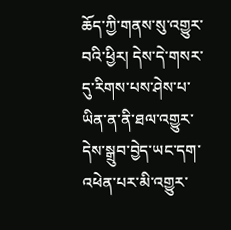ཆོད་ཀྱི་གནས་སུ་འགྱུར་བའི་ཕྱིར། དེས་དེ་གསར་དུ་རིགས་པས་ཤེས་པ་ཡིན་ན་ནི་ཐལ་འགྱུར་དེས་སྒྲུབ་བྱེད་ཡང་དག་འཕེན་པར་མི་འགྱུར་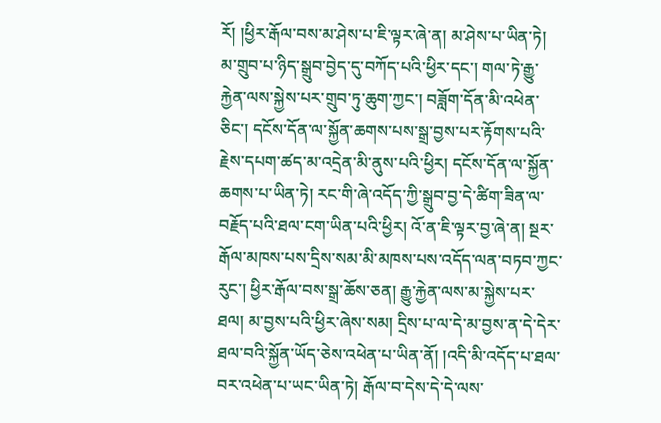རོ། །ཕྱིར་རྒོལ་བས་མ་ཤེས་པ་ཇི་ལྟར་ཞེ་ན། མ་ཤེས་པ་ཡིན་ཏེ། མ་གྲུབ་པ་ཉིད་སྒྲུབ་བྱེད་དུ་བཀོད་པའི་ཕྱིར་དང་། གལ་ཏེ་རྒྱུ་རྐྱེན་ལས་སྐྱེས་པར་གྲུབ་ཏུ་ཆུག་ཀྱང་། བཟློག་དོན་མི་འཕེན་ཅིང་། དངོས་དོན་ལ་སྐྱོན་ཆགས་པས་སྒྲ་བྱས་པར་རྟོགས་པའི་རྗེས་དཔག་ཚད་མ་འདྲེན་མི་ནུས་པའི་ཕྱིར། དངོས་དོན་ལ་སྐྱོན་ཆགས་པ་ཡིན་ཏེ། རང་གི་ཞེ་འདོད་ཀྱི་སྒྲུབ་བྱ་དེ་ཚིག་ཟིན་ལ་བརྗོད་པའི་ཐལ་ངག་ཡིན་པའི་ཕྱིར། འོ་ན་ཇི་ལྟར་བྱ་ཞེ་ན། སྔར་རྒོལ་མཁས་པས་དྲིས་སམ་མི་མཁས་པས་འདོད་ལན་བཏབ་ཀྱང་རུང་། ཕྱིར་རྒོལ་བས་སྒྲ་ཆོས་ཅན། རྒྱུ་རྐྱེན་ལས་མ་སྐྱེས་པར་ཐལ། མ་བྱས་པའི་ཕྱིར་ཞེས་སམ། དྲིས་པ་ལ་དེ་མ་བྱས་ན་དེ་དེར་ཐལ་བའི་སྐྱོན་ཡོད་ཅེས་འཕེན་པ་ཡིན་ནོ། །འདི་མི་འདོད་པ་ཐལ་བར་འཕེན་པ་ཡང་ཡིན་ཏེ། རྒོལ་བ་དེས་དེ་དེ་ལས་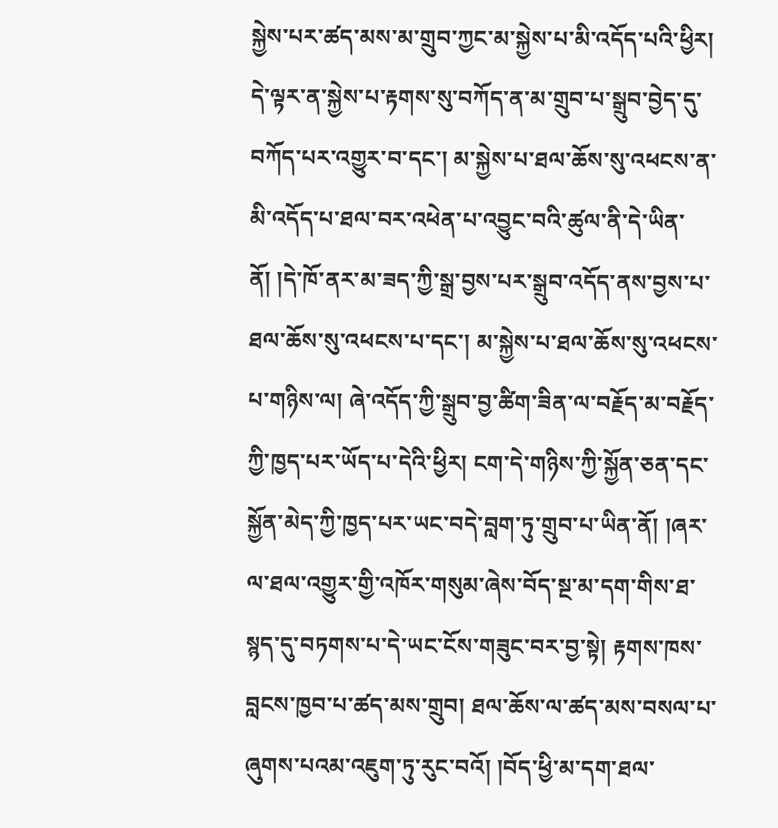སྐྱེས་པར་ཚད་མས་མ་གྲུབ་ཀྱང་མ་སྐྱེས་པ་མི་འདོད་པའི་ཕྱིར། དེ་ལྟར་ན་སྐྱེས་པ་རྟགས་སུ་བཀོད་ན་མ་གྲུབ་པ་སྒྲུབ་བྱེད་དུ་བཀོད་པར་འགྱུར་བ་དང་། མ་སྐྱེས་པ་ཐལ་ཆོས་སུ་འཕངས་ན་མི་འདོད་པ་ཐལ་བར་འཕེན་པ་འབྱུང་བའི་ཚུལ་ནི་དེ་ཡིན་ནོ། །དེ་ཁོ་ནར་མ་ཟད་ཀྱི་སྒྲ་བྱས་པར་སྒྲུབ་འདོད་ནས་བྱས་པ་ཐལ་ཆོས་སུ་འཕངས་པ་དང་། མ་སྐྱེས་པ་ཐལ་ཆོས་སུ་འཕངས་པ་གཉིས་ལ། ཞེ་འདོད་ཀྱི་སྒྲུབ་བྱ་ཚིག་ཟིན་ལ་བརྗོད་མ་བརྗོད་ཀྱི་ཁྱད་པར་ཡོད་པ་དེའི་ཕྱིར། ངག་དེ་གཉིས་ཀྱི་སྐྱོན་ཅན་དང་སྐྱོན་མེད་ཀྱི་ཁྱད་པར་ཡང་བདེ་བླག་ཏུ་གྲུབ་པ་ཡིན་ནོ། །ཞར་ལ་ཐལ་འགྱུར་གྱི་འཁོར་གསུམ་ཞེས་བོད་སྔ་མ་དག་གིས་ཐ་སྙད་དུ་བཏགས་པ་དེ་ཡང་ངོས་གཟུང་བར་བྱ་སྟེ། རྟགས་ཁས་བླངས་ཁྱབ་པ་ཚད་མས་གྲུབ། ཐལ་ཆོས་ལ་ཚད་མས་བསལ་པ་ཞུགས་པའམ་འཇུག་ཏུ་རུང་བའོ། །བོད་ཕྱི་མ་དག་ཐལ་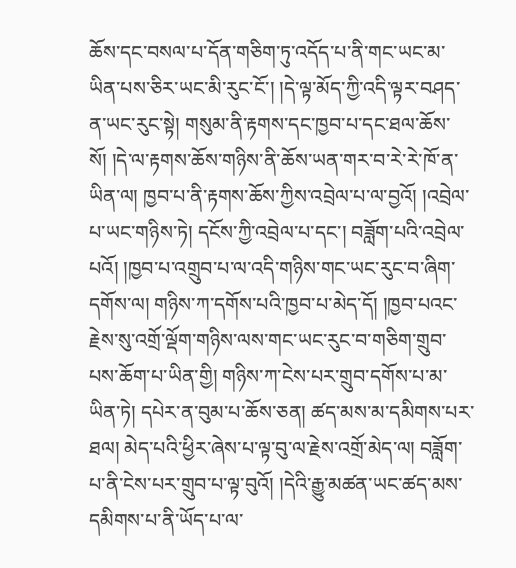ཆོས་དང་བསལ་པ་དོན་གཅིག་ཏུ་འདོད་པ་ནི་གང་ཡང་མ་ཡིན་པས་ཅིར་ཡང་མི་རུང་ངོ་། །དེ་ལྟ་མོད་ཀྱི་འདི་ལྟར་བཤད་ན་ཡང་རུང་སྟེ། གསུམ་ནི་རྟགས་དང་ཁྱབ་པ་དང་ཐལ་ཆོས་སོ། །དེ་ལ་རྟགས་ཆོས་གཉིས་ནི་ཆོས་ཡན་གར་བ་རེ་རེ་ཁོ་ན་ཡིན་ལ། ཁྱབ་པ་ནི་རྟགས་ཆོས་ཀྱིས་འབྲེལ་པ་ལ་བྱའོ། །འབྲེལ་པ་ཡང་གཉིས་ཏེ། དངོས་ཀྱི་འབྲེལ་པ་དང་། བཟློག་པའི་འབྲེལ་པའོ། །ཁྱབ་པ་འགྲུབ་པ་ལ་འདི་གཉིས་གང་ཡང་རུང་བ་ཞིག་དགོས་ལ། གཉིས་ཀ་དགོས་པའི་ཁྱབ་པ་མེད་དོ། །ཁྱབ་པའང་རྗེས་སུ་འགྲོ་ལྡོག་གཉིས་ལས་གང་ཡང་རུང་བ་གཅིག་གྲུབ་པས་ཆོག་པ་ཡིན་གྱི། གཉིས་ཀ་ངེས་པར་གྲུབ་དགོས་པ་མ་ཡིན་ཏེ། དཔེར་ན་བུམ་པ་ཆོས་ཅན། ཚད་མས་མ་དམིགས་པར་ཐལ། མེད་པའི་ཕྱིར་ཞེས་པ་ལྟ་བུ་ལ་རྗེས་འགྲོ་མེད་ལ། བཟློག་པ་ནི་ངེས་པར་གྲུབ་པ་ལྟ་བུའོ། །དེའི་རྒྱུ་མཚན་ཡང་ཚད་མས་དམིགས་པ་ནི་ཡོད་པ་ལ་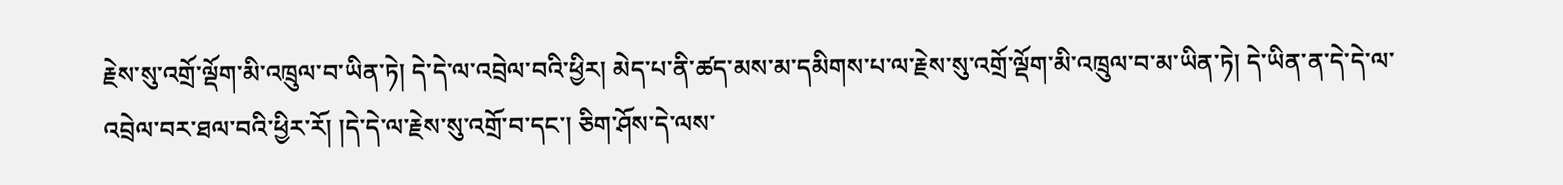རྗེས་སུ་འགྲོ་ལྡོག་མི་འཁྲུལ་བ་ཡིན་ཏེ། དེ་དེ་ལ་འབྲེལ་བའི་ཕྱིར། མེད་པ་ནི་ཚད་མས་མ་དམིགས་པ་ལ་རྗེས་སུ་འགྲོ་ལྡོག་མི་འཁྲུལ་བ་མ་ཡིན་ཏེ། དེ་ཡིན་ན་དེ་དེ་ལ་འབྲེལ་བར་ཐལ་བའི་ཕྱིར་རོ། །དེ་དེ་ལ་རྗེས་སུ་འགྲོ་བ་དང་། ཅིག་ཤོས་དེ་ལས་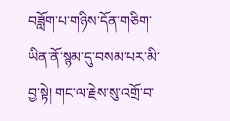བཟློག་པ་གཉིས་དོན་གཅིག་ཡིན་ནོ་སྙམ་དུ་བསམ་པར་མི་བྱ་སྟེ། གང་ལ་རྗེས་སུ་འགྲོ་བ་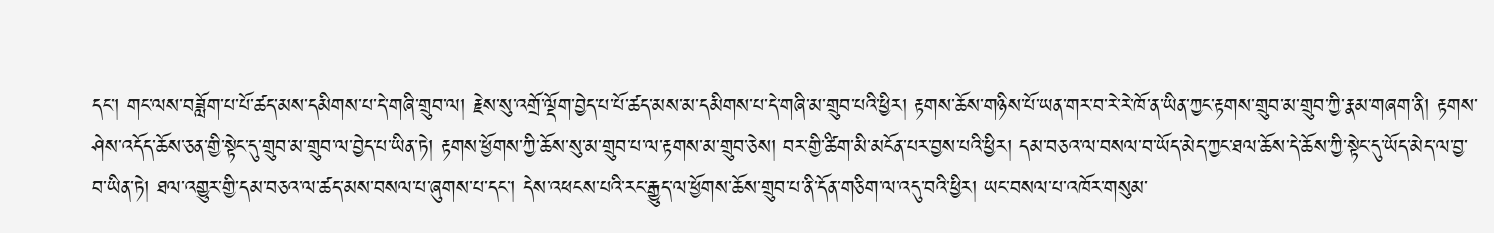དང་། གང་ལས་བཟློག་པ་པོ་ཚད་མས་དམིགས་པ་དེ་གཞི་གྲུབ་ལ། རྗེས་སུ་འགྲོ་ལྡོག་བྱེད་པ་པོ་ཚད་མས་མ་དམིགས་པ་དེ་གཞི་མ་གྲུབ་པའི་ཕྱིར། རྟགས་ཆོས་གཉིས་པོ་ཡན་གར་བ་རེ་རེ་ཁོ་ན་ཡིན་ཀྱང་རྟགས་གྲུབ་མ་གྲུབ་ཀྱི་རྣམ་གཞག་ནི། རྟགས་ཤེས་འདོད་ཆོས་ཅན་གྱི་སྟེང་དུ་གྲུབ་མ་གྲུབ་ལ་བྱེད་པ་ཡིན་ཏེ། རྟགས་ཕྱོགས་ཀྱི་ཆོས་སུ་མ་གྲུབ་པ་ལ་རྟགས་མ་གྲུབ་ཅེས། བར་གྱི་ཚིག་མི་མངོན་པར་བྱས་པའི་ཕྱིར། དམ་བཅའ་ལ་བསལ་བ་ཡོད་མེད་ཀྱང་ཐལ་ཆོས་དེ་ཆོས་ཀྱི་སྟེང་དུ་ཡོད་མེད་ལ་བྱ་བ་ཡིན་ཏེ། ཐལ་འགྱུར་གྱི་དམ་བཅའ་ལ་ཚད་མས་བསལ་པ་ཞུགས་པ་དང་། དེས་འཕངས་པའི་རང་རྒྱུད་ལ་ཕྱོགས་ཆོས་གྲུབ་པ་ནི་དོན་གཅིག་ལ་འདུ་བའི་ཕྱིར། ཡང་བསལ་པ་འཁོར་གསུམ་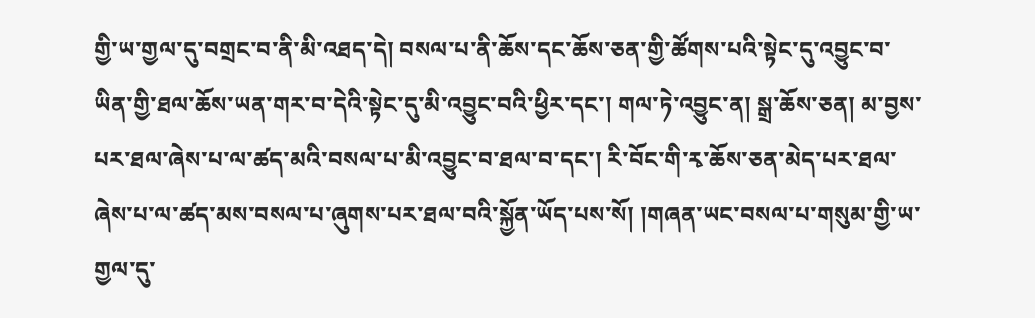གྱི་ཡ་གྱལ་དུ་བགྲང་བ་ནི་མི་འཐད་དེ། བསལ་པ་ནི་ཆོས་དང་ཆོས་ཅན་གྱི་ཚོགས་པའི་སྟེང་དུ་འབྱུང་བ་ཡིན་གྱི་ཐལ་ཆོས་ཡན་གར་བ་དེའི་སྟེང་དུ་མི་འབྱུང་བའི་ཕྱིར་དང་། གལ་ཏེ་འབྱུང་ན། སྒྲ་ཆོས་ཅན། མ་བྱས་པར་ཐལ་ཞེས་པ་ལ་ཚད་མའི་བསལ་པ་མི་འབྱུང་བ་ཐལ་བ་དང་། རི་བོང་གི་རྭ་ཆོས་ཅན་མེད་པར་ཐལ་ཞེས་པ་ལ་ཚད་མས་བསལ་པ་ཞུགས་པར་ཐལ་བའི་སྐྱོན་ཡོད་པས་སོ། །གཞན་ཡང་བསལ་པ་གསུམ་གྱི་ཡ་གྱལ་དུ་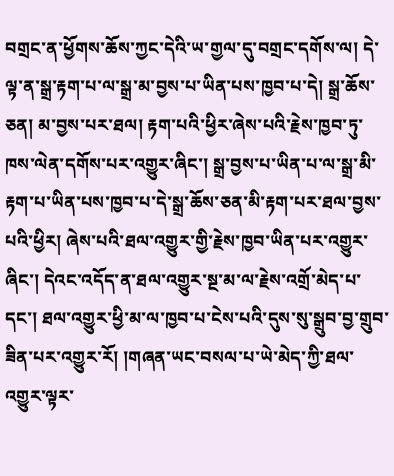བགྲང་ན་ཕྱོགས་ཆོས་ཀྱང་དེའི་ཡ་གྱལ་དུ་བགྲང་དགོས་ལ། དེ་ལྟ་ན་སྒྲ་རྟག་པ་ལ་སྒྲ་མ་བྱས་པ་ཡིན་པས་ཁྱབ་པ་དེ། སྒྲ་ཆོས་ཅན། མ་བྱས་པར་ཐལ། རྟག་པའི་ཕྱིར་ཞེས་པའི་རྗེས་ཁྱབ་ཏུ་ཁས་ལེན་དགོས་པར་འགྱུར་ཞིང་། སྒྲ་བྱས་པ་ཡིན་པ་ལ་སྒྲ་མི་རྟག་པ་ཡིན་པས་ཁྱབ་པ་དེ་སྒྲ་ཆོས་ཅན་མི་རྟག་པར་ཐལ་བྱས་པའི་ཕྱིར། ཞེས་པའི་ཐལ་འགྱུར་གྱི་རྗེས་ཁྱབ་ཡིན་པར་འགྱུར་ཞིང་། དེའང་འདོད་ན་ཐལ་འགྱུར་སྔ་མ་ལ་རྗེས་འགྲོ་མེད་པ་དང་། ཐལ་འགྱུར་ཕྱི་མ་ལ་ཁྱབ་པ་ངེས་པའི་དུས་སུ་སྒྲུབ་བྱ་གྲུབ་ཟིན་པར་འགྱུར་རོ། །གཞན་ཡང་བསལ་པ་ཡེ་མེད་ཀྱི་ཐལ་འགྱུར་ལྟར་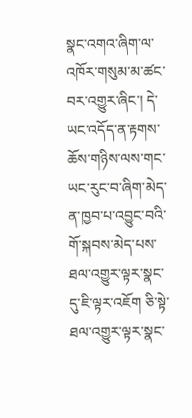སྣང་འགའ་ཞིག་ལ་འཁོར་གསུམ་མ་ཚང་བར་འགྱུར་ཞིང་། དེ་ཡང་འདོད་ན་རྟགས་ཆོས་གཉིས་ལས་གང་ཡང་རུང་བ་ཞིག་མེད་ན་ཁྱབ་པ་འབྱུང་བའི་གོ་སྐབས་མེད་པས་ཐལ་འགྱུར་ལྟར་སྣང་དུ་ཇི་ལྟར་འཇོག ཅི་སྟེ་ཐལ་འགྱུར་ལྟར་སྣང་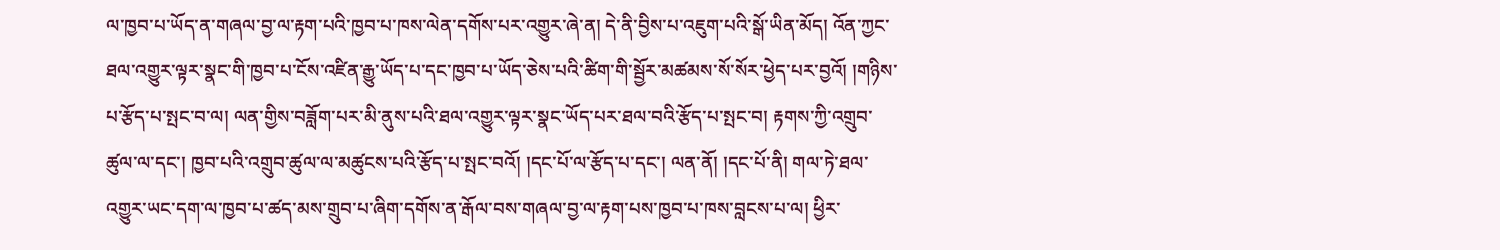ལ་ཁྱབ་པ་ཡོད་ན་གཞལ་བྱ་ལ་རྟག་པའི་ཁྱབ་པ་ཁས་ལེན་དགོས་པར་འགྱུར་ཞེ་ན། དེ་ནི་བྱིས་པ་འཇུག་པའི་སྒོ་ཡིན་མོད། འོན་ཀྱང་ཐལ་འགྱུར་ལྟར་སྣང་གི་ཁྱབ་པ་ངོས་འཛིན་རྒྱུ་ཡོད་པ་དང་ཁྱབ་པ་ཡོད་ཅེས་པའི་ཚིག་གི་སྦྱོར་མཚམས་སོ་སོར་ཕྱེད་པར་བྱའོ། །གཉིས་པ་རྩོད་པ་སྤང་བ་ལ། ལན་གྱིས་བཟློག་པར་མི་ནུས་པའི་ཐལ་འགྱུར་ལྟར་སྣང་ཡོད་པར་ཐལ་བའི་རྩོད་པ་སྤང་བ། རྟགས་ཀྱི་འགྲུབ་ཚུལ་ལ་དང་། ཁྱབ་པའི་འགྲུབ་ཚུལ་ལ་མཚུངས་པའི་རྩོད་པ་སྤང་བའོ། །དང་པོ་ལ་རྩོད་པ་དང་། ལན་ནོ། །དང་པོ་ནི། གལ་ཏེ་ཐལ་འགྱུར་ཡང་དག་ལ་ཁྱབ་པ་ཚད་མས་གྲུབ་པ་ཞིག་དགོས་ན་རྒོལ་བས་གཞལ་བྱ་ལ་རྟག་པས་ཁྱབ་པ་ཁས་བླངས་པ་ལ། ཕྱིར་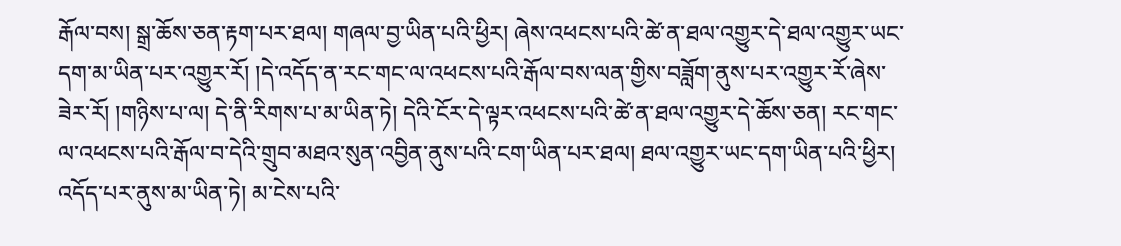རྒོལ་བས། སྒྲ་ཆོས་ཅན་རྟག་པར་ཐལ། གཞལ་བྱ་ཡིན་པའི་ཕྱིར། ཞེས་འཕངས་པའི་ཚེ་ན་ཐལ་འགྱུར་དེ་ཐལ་འགྱུར་ཡང་དག་མ་ཡིན་པར་འགྱུར་རོ། །དེ་འདོད་ན་རང་གང་ལ་འཕངས་པའི་རྒོལ་བས་ལན་གྱིས་བཟློག་ནུས་པར་འགྱུར་རོ་ཞེས་ཟེར་རོ། །གཉིས་པ་ལ། དེ་ནི་རིགས་པ་མ་ཡིན་ཏེ། དེའི་ངོར་དེ་ལྟར་འཕངས་པའི་ཚེ་ན་ཐལ་འགྱུར་དེ་ཆོས་ཅན། རང་གང་ལ་འཕངས་པའི་རྒོལ་བ་དེའི་གྲུབ་མཐའ་སུན་འབྱིན་ནུས་པའི་ངག་ཡིན་པར་ཐལ། ཐལ་འགྱུར་ཡང་དག་ཡིན་པའི་ཕྱིར། འདོད་པར་ནུས་མ་ཡིན་ཏེ། མ་ངེས་པའི་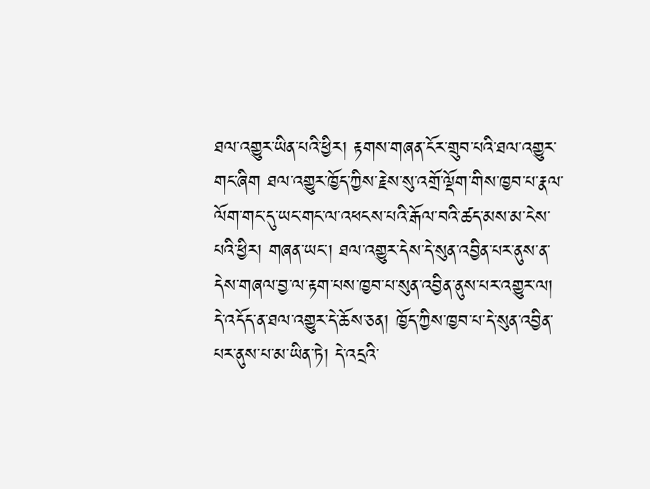ཐལ་འགྱུར་ཡིན་པའི་ཕྱིར། རྟགས་གཞན་ངོར་གྲུབ་པའི་ཐལ་འགྱུར་གང་ཞིག ཐལ་འགྱུར་ཁྱོད་ཀྱིས་རྗེས་སུ་འགྲོ་ལྡོག་གིས་ཁྱབ་པ་རྣལ་ལོག་གང་དུ་ཡང་གང་ལ་འཕངས་པའི་རྒོལ་བའི་ཚད་མས་མ་ངེས་པའི་ཕྱིར། གཞན་ཡང་། ཐལ་འགྱུར་དེས་དེ་སུན་འབྱིན་པར་ནུས་ན་དེས་གཞལ་བྱ་ལ་རྟག་པས་ཁྱབ་པ་སུན་འབྱིན་ནུས་པར་འགྱུར་ལ། དེ་འདོད་ན་ཐལ་འགྱུར་དེ་ཆོས་ཅན། ཁྱོད་ཀྱིས་ཁྱབ་པ་དེ་སུན་འབྱིན་པར་ནུས་པ་མ་ཡིན་ཏེ། དེ་འདྲའི་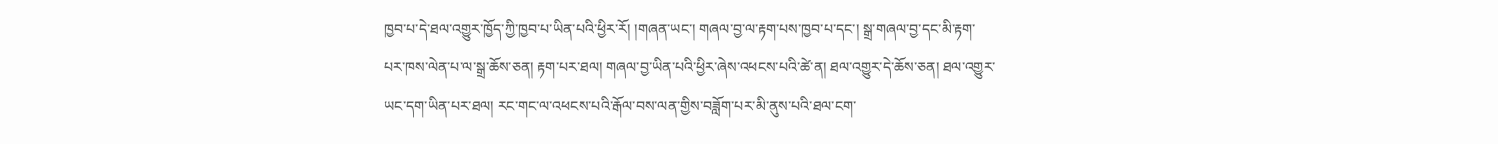ཁྱབ་པ་དེ་ཐལ་འགྱུར་ཁྱོད་ཀྱི་ཁྱབ་པ་ཡིན་པའི་ཕྱིར་རོ། །གཞན་ཡང་། གཞལ་བྱ་ལ་རྟག་པས་ཁྱབ་པ་དང་། སྒྲ་གཞལ་བྱ་དང་མི་རྟག་པར་ཁས་ལེན་པ་ལ་སྒྲ་ཆོས་ཅན། རྟག་པར་ཐལ། གཞལ་བྱ་ཡིན་པའི་ཕྱིར་ཞེས་འཕངས་པའི་ཚེ་ན། ཐལ་འགྱུར་དེ་ཆོས་ཅན། ཐལ་འགྱུར་ཡང་དག་ཡིན་པར་ཐལ། རང་གང་ལ་འཕངས་པའི་རྒོལ་བས་ལན་གྱིས་བཟློག་པར་མི་ནུས་པའི་ཐལ་ངག་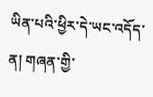ཡིན་པའི་ཕྱིར་དེ་ཡང་འདོད་ན། གཞན་གྱི་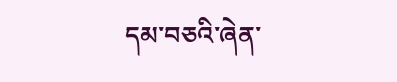དམ་བཅའི་ཞེན་